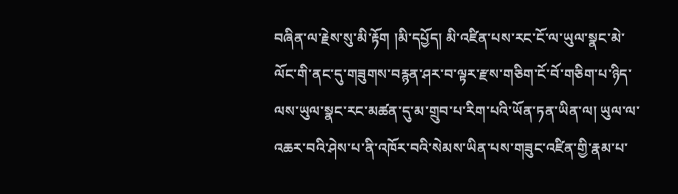བཞིན་ལ་རྗེས་སུ་མི་རྟོག །མི་དཔྱོད། མི་འཛིན་པས་རང་ངོ་ལ་ཡུལ་སྣང་མེ་ལོང་གི་ནང་དུ་གཟུགས་བརྙན་ཤར་བ་ལྟར་རྫས་གཅིག་ངོ་བོ་གཅིག་པ་ཉིད་ལས་ཡུལ་སྣང་རང་མཚན་དུ་མ་གྲུབ་པ་རིག་པའི་ཡོན་ཏན་ཡིན་ལ། ཡུལ་ལ་འཆར་བའི་ཤེས་པ་ནི་འཁོར་བའི་སེམས་ཡིན་པས་གཟུང་འཛིན་གྱི་རྣམ་པ་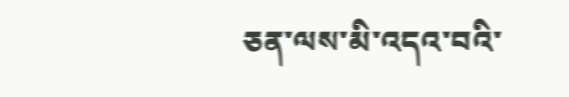ཅན་ལས་མི་འདའ་བའི་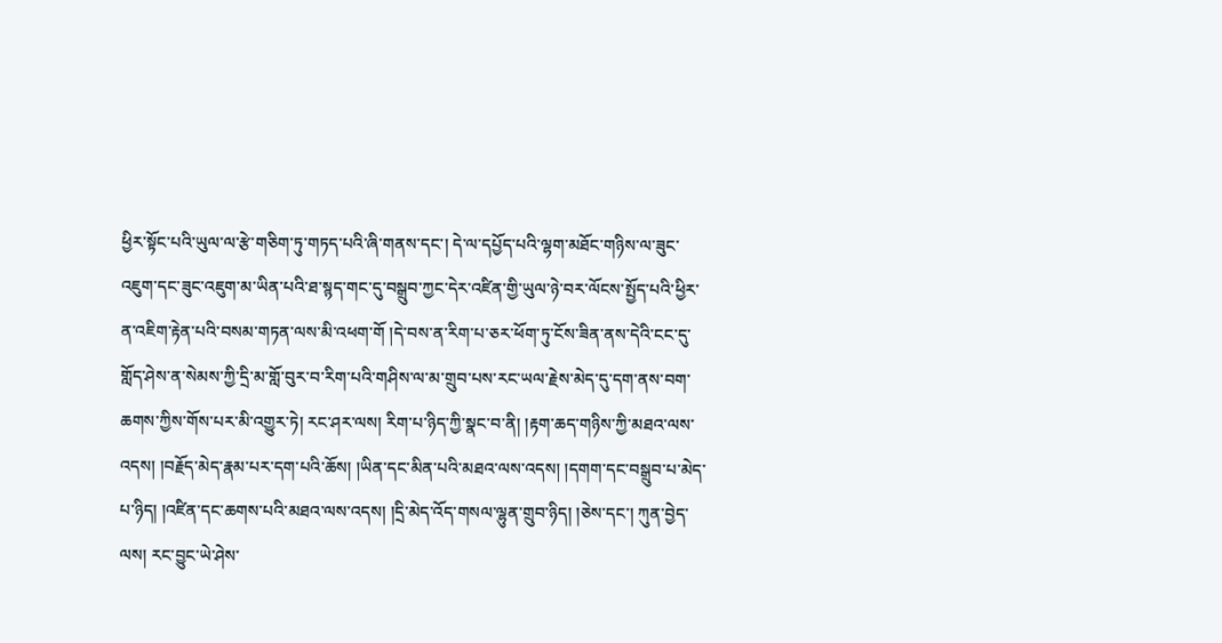ཕྱིར་སྟོང་པའི་ཡུལ་ལ་རྩེ་གཅིག་ཏུ་གཏད་པའི་ཞི་གནས་དང་། དེ་ལ་དཔྱོད་པའི་ལྷག་མཐོང་གཉིས་ལ་ཟུང་འཇུག་དང་ཟུང་འཇུག་མ་ཡིན་པའི་ཐ་སྙད་གང་དུ་བསྒྲུབ་ཀྱང་དེར་འཛིན་གྱི་ཡུལ་ཉེ་བར་ལོངས་སྤྱོད་པའི་ཕྱིར་ན་འཇིག་རྟེན་པའི་བསམ་གཏན་ལས་མི་འཕག་གོ །དེ་བས་ན་རིག་པ་ཅར་ཕོག་ཏུ་ངོས་ཟིན་ནས་དེའི་ངང་དུ་གློད་ཤེས་ན་སེམས་ཀྱི་དྲི་མ་གློ་བུར་བ་རིག་པའི་གཤིས་ལ་མ་གྲུབ་པས་རང་ཡལ་རྗེས་མེད་དུ་དག་ནས་བག་ཆགས་ཀྱིས་གོས་པར་མི་འགྱུར་ཏེ། རང་ཤར་ལས། རིག་པ་ཉིད་ཀྱི་སྣང་བ་ནི། །རྟག་ཆད་གཉིས་ཀྱི་མཐའ་ལས་འདས། །བརྗོད་མེད་རྣམ་པར་དག་པའི་ཆོས། །ཡིན་དང་མིན་པའི་མཐའ་ལས་འདས། །དགག་དང་བསྒྲུབ་པ་མེད་པ་ཉིད། །འཛིན་དང་ཆགས་པའི་མཐའ་ལས་འདས། །དྲི་མེད་འོད་གསལ་ལྷུན་གྲུབ་ཉིད། །ཅེས་དང་། ཀུན་བྱེད་ལས། རང་བྱུང་ཡེ་ཤེས་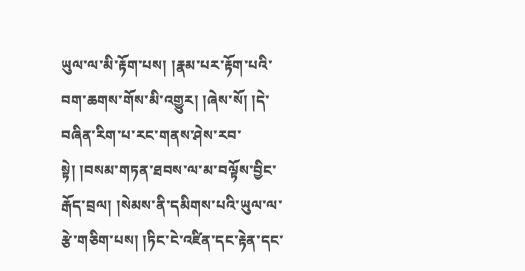ཡུལ་ལ་མི་རྟོག་པས། །རྣམ་པར་རྟོག་པའི་བག་ཆགས་གོས་མི་འགྱུར། །ཞེས་སོ། །དེ་བཞིན་རིག་པ་རང་གནས་ཤེས་རབ་སྟེ། །བསམ་གཏན་ཐབས་ལ་མ་བལྟོས་བྱིང་རྒོད་བྲལ། །སེམས་ནི་དམིགས་པའི་ཡུལ་ལ་རྩེ་གཅིག་པས། །ཏིང་ངེ་འཛིན་དང་རྟེན་དང་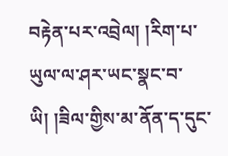བརྟེན་པར་འབྲེལ། །རིག་པ་ཡུལ་ལ་ཤར་ཡང་སྣང་བ་ཡི། །ཟིལ་གྱིས་མ་ནོན་ད་དུང་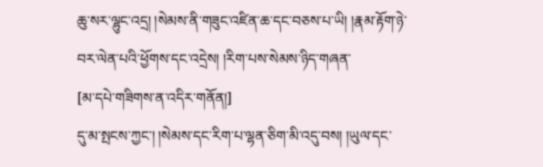ཆུ་སར་ལྷུང་འདྲ། །སེམས་ནི་གཟུང་འཛིན་ཆ་དང་བཅས་པ་ཡི། །རྣམ་རྟོག་ཉེ་བར་ལེན་པའི་ཕྱོགས་དང་འདྲེས། །རིག་པས་སེམས་ཉིད་གཞན་
[མ་དཔེ་གཟིགས་ན་འདིར་གནོན།]
དུ་མ་སྤངས་ཀྱང་། །སེམས་དང་རིག་པ་ལྷན་ཅིག་མི་འདུ་བས། །ཡུལ་དང་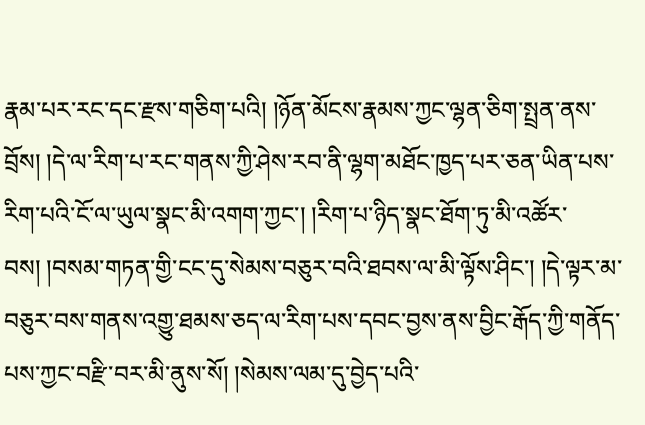རྣམ་པར་རང་དང་རྫས་གཅིག་པའི། །ཉོན་མོངས་རྣམས་ཀྱང་ལྷན་ཅིག་སྤྲན་ནས་བྲོས། །དེ་ལ་རིག་པ་རང་གནས་ཀྱི་ཤེས་རབ་ནི་ལྷག་མཐོང་ཁྱད་པར་ཅན་ཡིན་པས་རིག་པའི་ངོ་ལ་ཡུལ་སྣང་མི་འགག་ཀྱང་། །རིག་པ་ཉིད་སྣང་ཐོག་ཏུ་མི་འཚོར་བས། །བསམ་གཏན་གྱི་ངང་དུ་སེམས་བཅུར་བའི་ཐབས་ལ་མི་ལྟོས་ཤིང་། །དེ་ལྟར་མ་བཅུར་བས་གནས་འགྱུ་ཐམས་ཅད་ལ་རིག་པས་དབང་བྱས་ནས་བྱིང་རྒོད་ཀྱི་གནོད་པས་ཀྱང་བརྫི་བར་མི་ནུས་སོ། །སེམས་ལམ་དུ་བྱེད་པའི་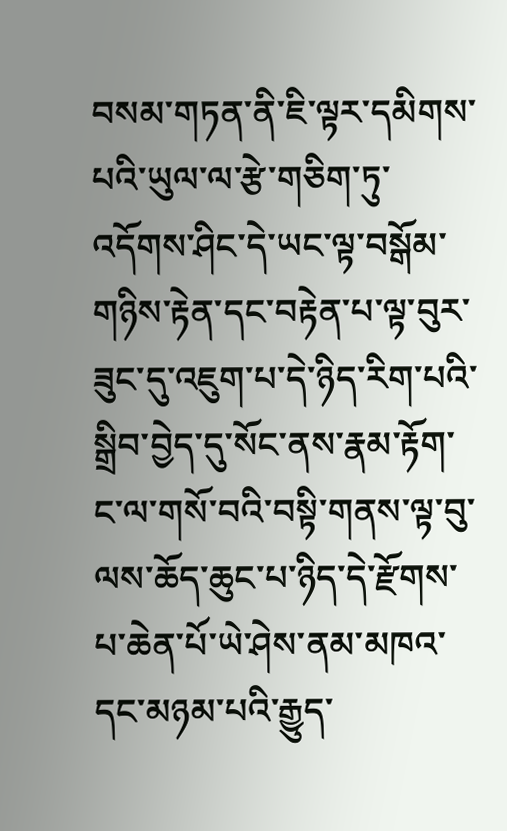བསམ་གཏན་ནི་ཇི་ལྟར་དམིགས་པའི་ཡུལ་ལ་རྩེ་གཅིག་ཏུ་འདོགས་ཤིང་དེ་ཡང་ལྟ་བསྒོམ་གཉིས་རྟེན་དང་བརྟེན་པ་ལྟ་བུར་ཟུང་དུ་འཇུག་པ་དེ་ཉིད་རིག་པའི་སྒྲིབ་བྱེད་དུ་སོང་ནས་རྣམ་རྟོག་ང་ལ་གསོ་བའི་བསྟི་གནས་ལྟ་བུ་ལས་ཆོད་ཆུང་པ་ཉིད་དེ་རྫོགས་པ་ཆེན་པོ་ཡེ་ཤེས་ནམ་མཁའ་དང་མཉམ་པའི་རྒྱུད་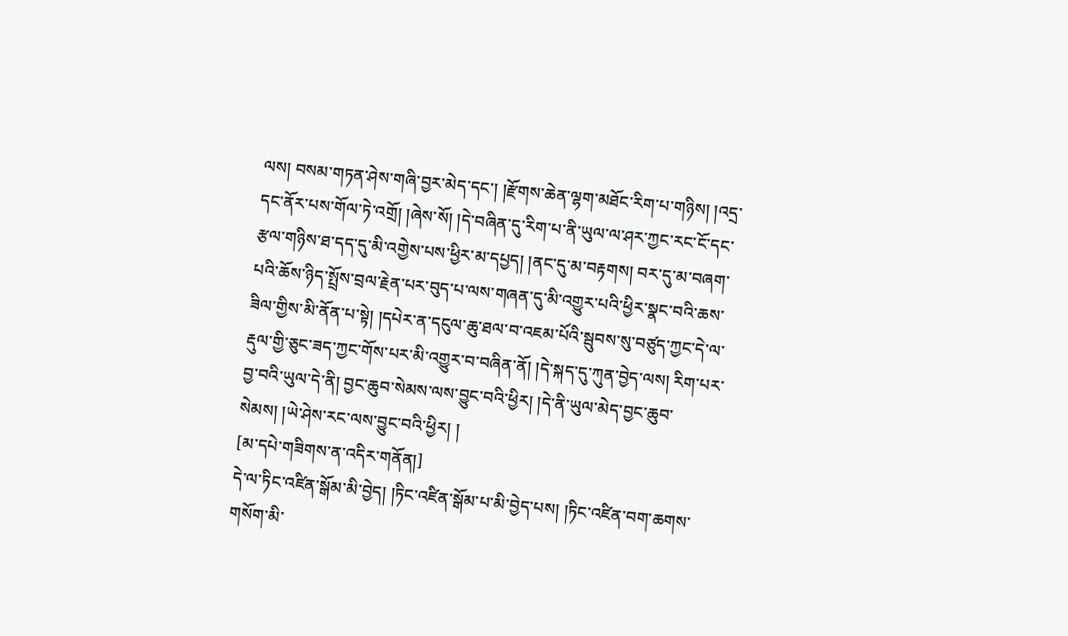ལས། བསམ་གཏན་ཤེས་གཞི་བྱར་མེད་དང་། །རྫོགས་ཆེན་ལྷག་མཐོང་རིག་པ་གཉིས། །འདྲ་དང་ནོར་པས་གོལ་ཏེ་འགྲོ། །ཞེས་སོ། །དེ་བཞིན་དུ་རིག་པ་ནི་ཡུལ་ལ་ཤར་ཀྱང་རང་ངོ་དང་རྩལ་གཉིས་ཐ་དད་དུ་མི་འགྱེས་པས་ཕྱིར་མ་དཔྱད། །ནང་དུ་མ་བརྟགས། བར་དུ་མ་བཞག་པའི་ཆོས་ཉིད་སྤྲོས་བྲལ་རྗེན་པར་བུད་པ་ལས་གཞན་དུ་མི་འགྱུར་པའི་ཕྱིར་སྣང་བའི་ཆས་ཟིལ་གྱིས་མི་ནོན་པ་སྟེ། །དཔེར་ན་དངུལ་ཆུ་ཐལ་བ་འཇམ་པོའི་སྦུབས་སུ་བཙུད་ཀྱང་དེ་ལ་རྡུལ་གྱི་ཅུང་ཟད་ཀྱང་གོས་པར་མི་འགྱུར་བ་བཞིན་ནོ། །དེ་སྐད་དུ་ཀུན་བྱེད་ལས། རིག་པར་བྱ་བའི་ཡུལ་དེ་ནི། བྱང་ཆུབ་སེམས་ལས་བྱུང་བའི་ཕྱིར། །དེ་ནི་ཡུལ་མེད་བྱང་ཆུབ་སེམས། །ཡེ་ཤེས་རང་ལས་བྱུང་བའི་ཕྱིར། །
[མ་དཔེ་གཟིགས་ན་འདིར་གནོན།]
དེ་ལ་ཏིང་འཛིན་སྒོམ་མི་བྱེད། །ཏིང་འཛིན་སྒོམ་པ་མི་བྱེད་པས། །ཏིང་འཛིན་བག་ཆགས་གསོག་མི་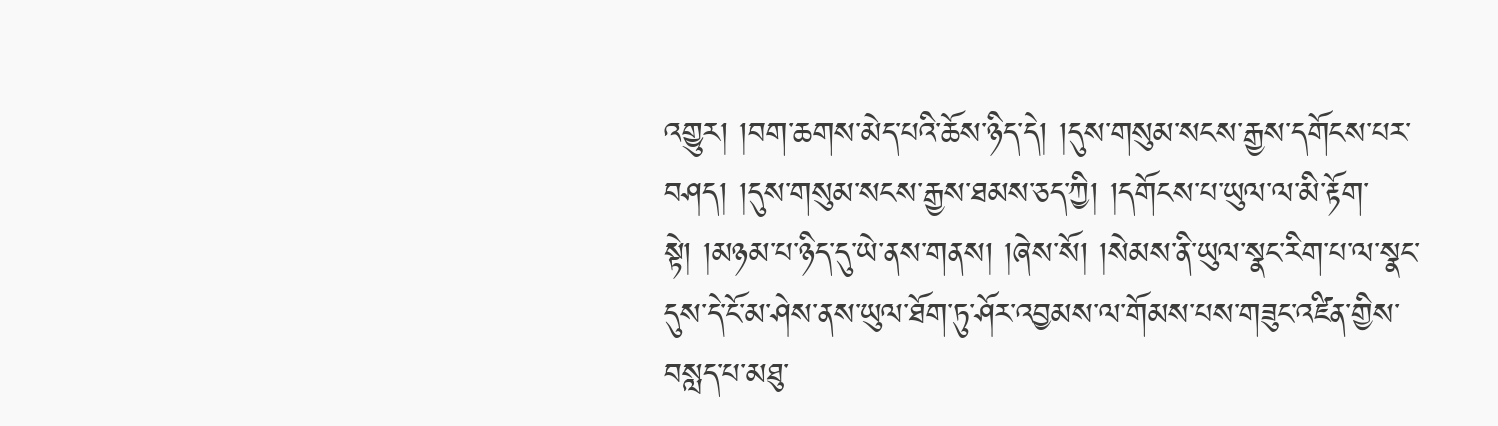འགྱུར། །བག་ཆགས་མེད་པའི་ཆོས་ཉིད་དེ། །དུས་གསུམ་སངས་རྒྱས་དགོངས་པར་བཤད། །དུས་གསུམ་སངས་རྒྱས་ཐམས་ཅད་ཀྱི། །དགོངས་པ་ཡུལ་ལ་མི་རྟོག་སྟེ། །མཉམ་པ་ཉིད་དུ་ཡེ་ནས་གནས། །ཞེས་སོ། །སེམས་ནི་ཡུལ་སྣང་རིག་པ་ལ་སྣང་དུས་དེ་ངོ་མ་ཤེས་ནས་ཡུལ་ཐོག་ཏུ་ཤོར་འབྱམས་ལ་གོམས་པས་གཟུང་འཛིན་གྱིས་བསླད་པ་མཐུ་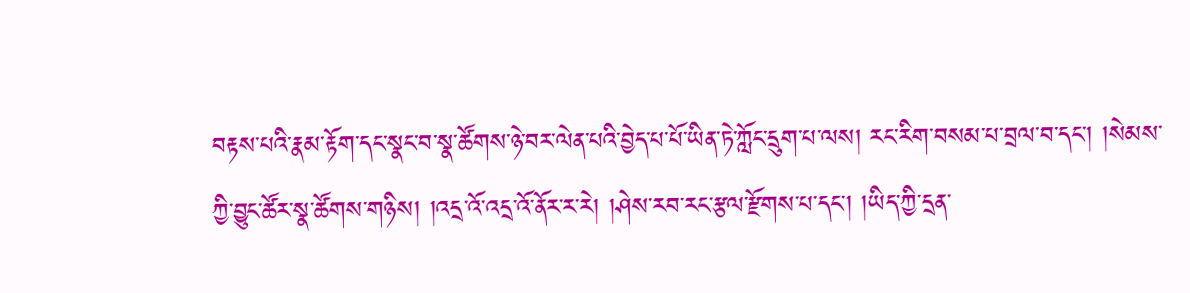བརྟས་པའི་རྣམ་རྟོག་དང་སྣང་བ་སྣ་ཚོགས་ཉེ་བར་ལེན་པའི་བྱེད་པ་པོ་ཡིན་ཏེ་ཀློང་དྲུག་པ་ལས། རང་རིག་བསམ་པ་བྲལ་བ་དང་། །སེམས་ཀྱི་བྱུང་ཚོར་སྣ་ཚོགས་གཉིས། །འདྲ་འོ་འདྲ་འོ་ནོར་ར་རེ། །ཤེས་རབ་རང་རྩལ་རྫོགས་པ་དང་། །ཡིད་ཀྱི་དྲན་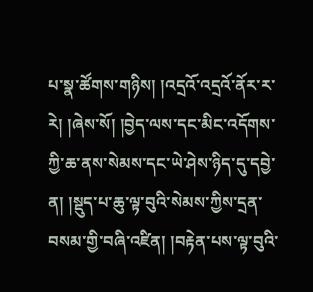པ་སྣ་ཚོགས་གཉིས། །འདྲའོ་འདྲའོ་ནོར་ར་རེ། །ཞེས་སོ། །བྱེད་ལས་དང་མིང་འདོགས་ཀྱི་ཆ་ནས་སེམས་དང་ཡེ་ཤེས་ཉིད་དུ་དབྱེ་ན། །སྡུད་པ་ཆུ་ལྟ་བུའི་སེམས་ཀྱིས་དྲན་བསམ་གྱི་བཞི་འཛིན། །བརྟེན་པས་ལྟ་བུའི་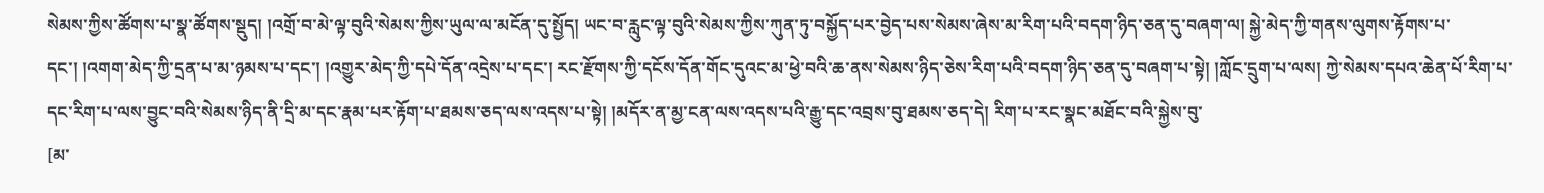སེམས་ཀྱིས་ཚོགས་པ་སྣ་ཚོགས་སྡུད། །འགྲོ་བ་མེ་ལྟ་བུའི་སེམས་ཀྱིས་ཡུལ་ལ་མངོན་དུ་སྤྱོད། ཡང་བ་རླུང་ལྟ་བུའི་སེམས་ཀྱིས་ཀུན་ཏུ་བསྐྱོད་པར་བྱེད་པས་སེམས་ཞེས་མ་རིག་པའི་བདག་ཉིད་ཅན་དུ་བཞག་ལ། སྐྱེ་མེད་ཀྱི་གནས་ལུགས་རྟོགས་པ་དང་། །འགག་མེད་ཀྱི་དྲན་པ་མ་ཉམས་པ་དང་། །འགྱུར་མེད་ཀྱི་དཔེ་དོན་འདྲེས་པ་དང་། རང་རྫོགས་ཀྱི་དངོས་དོན་གོང་དུའང་མ་ཕྱེ་བའི་ཆ་ནས་སེམས་ཉིད་ཅེས་རིག་པའི་བདག་ཉིད་ཅན་དུ་བཞག་པ་སྟེ། །ཀློང་དྲུག་པ་ལས། ཀྱེ་སེམས་དཔའ་ཆེན་པོ་རིག་པ་དང་རིག་པ་ལས་བྱུང་བའི་སེམས་ཉིད་ནི་དྲི་མ་དང་རྣམ་པར་རྟོག་པ་ཐམས་ཅད་ལས་འདས་པ་སྟེ། །མདོར་ན་མྱ་ངན་ལས་འདས་པའི་རྒྱུ་དང་འབྲས་བུ་ཐམས་ཅད་དེ། རིག་པ་རང་སྣང་མཐོང་བའི་སྐྱེས་བུ་
[མ་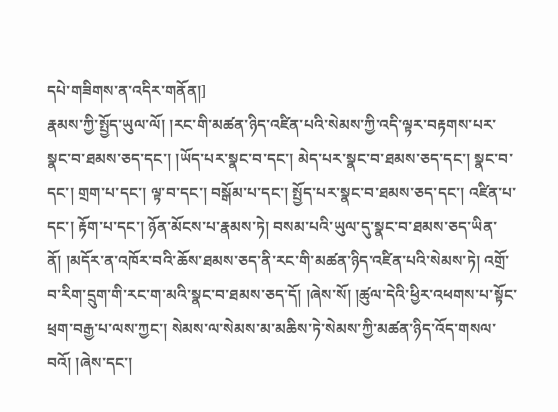དཔེ་གཟིགས་ན་འདིར་གནོན།]
རྣམས་ཀྱི་སྤྱོད་ཡུལ་ལོ། །རང་གི་མཚན་ཉིད་འཛིན་པའི་སེམས་ཀྱི་འདི་ལྟར་བརྟགས་པར་སྣང་བ་ཐམས་ཅད་དང་། །ཡོད་པར་སྣང་བ་དང་། མེད་པར་སྣང་བ་ཐམས་ཅད་དང་། སྣང་བ་དང་། གྲག་པ་དང་། ལྟ་བ་དང་། བསྒོམ་པ་དང་། སྤྱོད་པར་སྣང་བ་ཐམས་ཅད་དང་། འཛིན་པ་དང་། རྟོག་པ་དང་། ཉོན་མོངས་པ་རྣམས་ཏེ། བསམ་པའི་ཡུལ་དུ་སྣང་བ་ཐམས་ཅད་ཡིན་ནོ། །མདོར་ན་འཁོར་བའི་ཆོས་ཐམས་ཅད་ནི་རང་གི་མཚན་ཉིད་འཛིན་པའི་སེམས་ཏེ། འགྲོ་བ་རིག་དྲུག་གི་རང་ག་མའི་སྣང་བ་ཐམས་ཅད་དོ། །ཞེས་སོ། །ཚུལ་དེའི་ཕྱིར་འཕགས་པ་སྟོང་ཕྲག་བརྒྱ་པ་ལས་ཀྱང་། སེམས་ལ་སེམས་མ་མཆིས་ཏེ་སེམས་ཀྱི་མཚན་ཉིད་འོད་གསལ་བའོ། །ཞེས་དང་།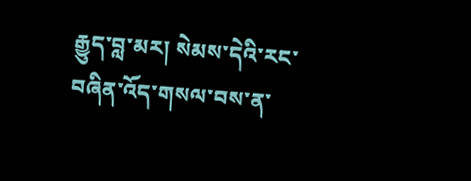རྒྱུད་བླ་མར། སེམས་དེའི་རང་བཞིན་འོད་གསལ་བས་ན་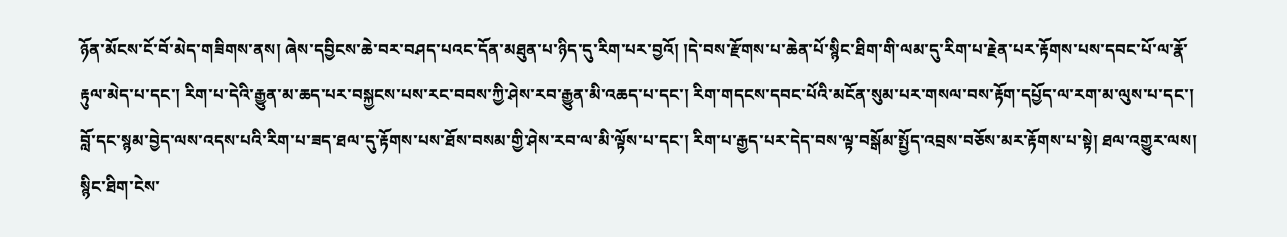ཉོན་མོངས་ངོ་བོ་མེད་གཟིགས་ནས། ཞེས་དབྱིངས་ཆེ་བར་བཤད་པའང་དོན་མཐུན་པ་ཉིད་དུ་རིག་པར་བྱའོ། །དེ་བས་རྫོགས་པ་ཆེན་པོ་སྙིང་ཐིག་གི་ལམ་དུ་རིག་པ་རྗེན་པར་རྟོགས་པས་དབང་པོ་ལ་རྣོ་རྟུལ་མེད་པ་དང་། རིག་པ་དེའི་རྒྱུན་མ་ཆད་པར་བསྐྱངས་པས་རང་བབས་ཀྱི་ཤེས་རབ་རྒྱུན་མི་འཆད་པ་དང་། རིག་གདངས་དབང་པོའི་མངོན་སུམ་པར་གསལ་བས་རྟོག་དཔྱོད་ལ་རག་མ་ལུས་པ་དང་། བློ་དང་སྙམ་བྱེད་ལས་འདས་པའི་རིག་པ་ཟད་ཐལ་དུ་རྟོགས་པས་ཐོས་བསམ་གྱི་ཤེས་རབ་ལ་མི་ལྟོས་པ་དང་། རིག་པ་རྒྱད་པར་དེད་བས་ལྟ་བསྒོམ་སྤྱོད་འབྲས་བཅོས་མར་རྟོགས་པ་སྟེ། ཐལ་འགྱུར་ལས། སྙིང་ཐིག་ངེས་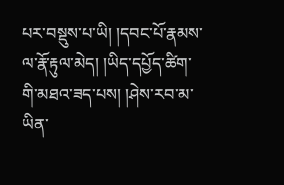པར་བསྡུས་པ་ཡི། །དབང་པོ་རྣམས་ལ་རྣོ་རྟུལ་མེད། །ཡིད་དཔྱོད་ཚིག་གི་མཐའ་ཟད་པས། །ཤེས་རབ་མ་ཡིན་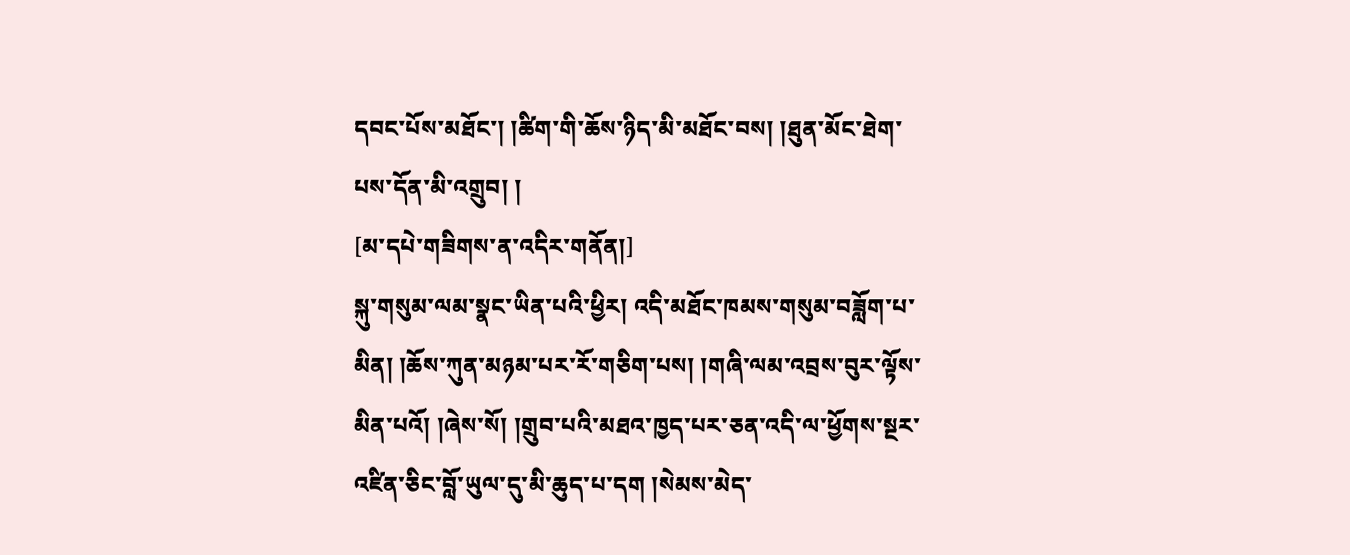དབང་པོས་མཐོང་། །ཚིག་གི་ཆོས་ཉིད་མི་མཐོང་བས། །ཐུན་མོང་ཐེག་པས་དོན་མི་འགྲུབ། །
[མ་དཔེ་གཟིགས་ན་འདིར་གནོན།]
སྐུ་གསུམ་ལམ་སྣང་ཡིན་པའི་ཕྱིར། འདི་མཐོང་ཁམས་གསུམ་བཟློག་པ་མིན། །ཆོས་ཀུན་མཉམ་པར་རོ་གཅིག་པས། །གཞི་ལམ་འབྲས་བུར་ལྟོས་མིན་པའོ། །ཞེས་སོ། །གྲུབ་པའི་མཐའ་ཁྱད་པར་ཅན་འདི་ལ་ཕྱོགས་སྔར་འཛིན་ཅིང་བློ་ཡུལ་དུ་མི་ཆུད་པ་དག །སེམས་མེད་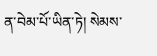ན་བེམ་པོ་ཡིན་ཏེ། སེམས་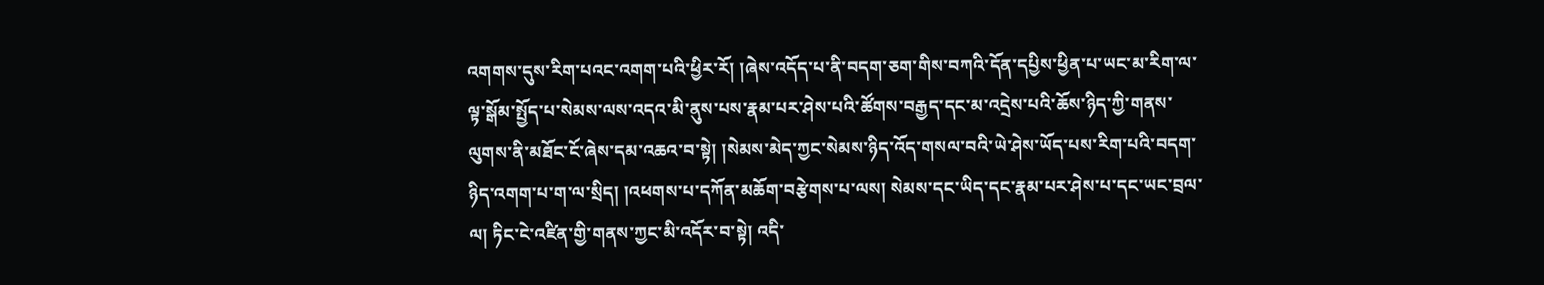འགགས་དུས་རིག་པའང་འགག་པའི་ཕྱིར་རོ། །ཞེས་འདོད་པ་ནི་བདག་ཅག་གིས་བཀའི་དོན་དཔྱིས་ཕྱིན་པ་ཡང་མ་རིག་ལ་ལྟ་སྒོམ་སྤྱོད་པ་སེམས་ལས་འདའ་མི་ནུས་པས་རྣམ་པར་ཤེས་པའི་ཚོགས་བརྒྱད་དང་མ་འདྲེས་པའི་ཆོས་ཉིད་ཀྱི་གནས་ལུགས་ནི་མཐོང་ངོ་ཞེས་དམ་འཆའ་བ་སྟེ། །སེམས་མེད་ཀྱང་སེམས་ཉིད་འོད་གསལ་བའི་ཡེ་ཤེས་ཡོད་པས་རིག་པའི་བདག་ཉིད་འགག་པ་ག་ལ་སྲིད། །འཕགས་པ་དཀོན་མཆོག་བརྩེགས་པ་ལས། སེམས་དང་ཡིད་དང་རྣམ་པར་ཤེས་པ་དང་ཡང་བྲལ་ལ། ཏིང་ངེ་འཛིན་གྱི་གནས་ཀྱང་མི་འདོར་བ་སྟེ། འདི་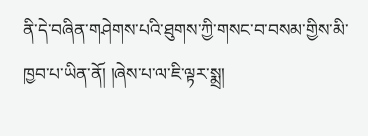ནི་དེ་བཞིན་གཤེགས་པའི་ཐུགས་ཀྱི་གསང་བ་བསམ་གྱིས་མི་ཁྱབ་པ་ཡིན་ནོ། །ཞེས་པ་ལ་ཇི་ལྟར་སྨྲ།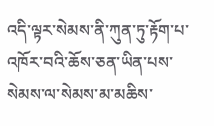འདི་ལྟར་སེམས་ནི་ཀུན་ཏུ་རྟོག་པ་འཁོར་བའི་ཆོས་ཅན་ཡིན་པས་སེམས་ལ་སེམས་མ་མཆིས་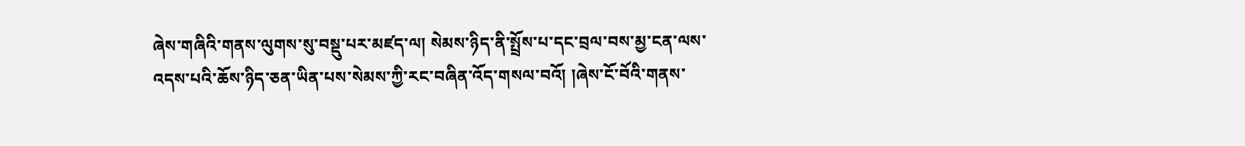ཞེས་གཞིའི་གནས་ལུགས་སུ་བསྡུ་པར་མཛད་ལ། སེམས་ཉིད་ནི་སྤྲོས་པ་དང་བྲལ་བས་མྱ་ངན་ལས་འདས་པའི་ཆོས་ཉིད་ཅན་ཡིན་པས་སེམས་ཀྱི་རང་བཞིན་འོད་གསལ་བའོ། །ཞེས་ངོ་བོའི་གནས་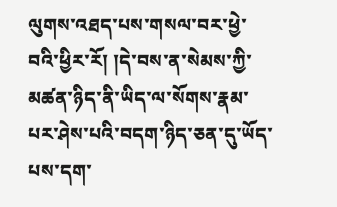ལུགས་འཐད་པས་གསལ་བར་ཕྱེ་བའི་ཕྱིར་རོ། །དེ་བས་ན་སེམས་ཀྱི་མཚན་ཉིད་ནི་ཡིད་ལ་སོགས་རྣམ་པར་ཤེས་པའི་བདག་ཉིད་ཅན་དུ་ཡོད་པས་དག་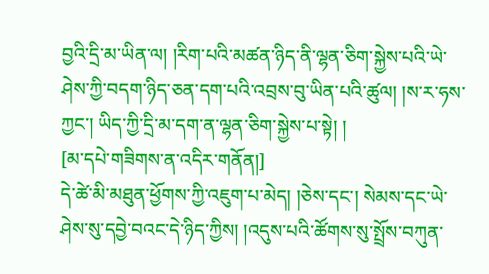བྱའི་དྲི་མ་ཡིན་ལ། །རིག་པའི་མཚན་ཉིད་ནི་ལྷན་ཅིག་སྐྱེས་པའི་ཡེ་ཤེས་ཀྱི་བདག་ཉིད་ཅན་དག་པའི་འབྲས་བུ་ཡིན་པའི་ཚུལ། །ས་ར་ཧས་ཀྱང་། ཡིད་ཀྱི་དྲི་མ་དག་ན་ལྷན་ཅིག་སྐྱེས་པ་སྟེ། །
[མ་དཔེ་གཟིགས་ན་འདིར་གནོན།]
དེ་ཚེ་མི་མཐུན་ཕྱོགས་ཀྱི་འཇུག་པ་མེད། །ཅེས་དང་། སེམས་དང་ཡེ་ཤེས་སུ་དབྱེ་བའང་དེ་ཉིད་ཀྱིས། །འདུས་པའི་ཚོགས་སུ་སྤྲོས་བཀུན་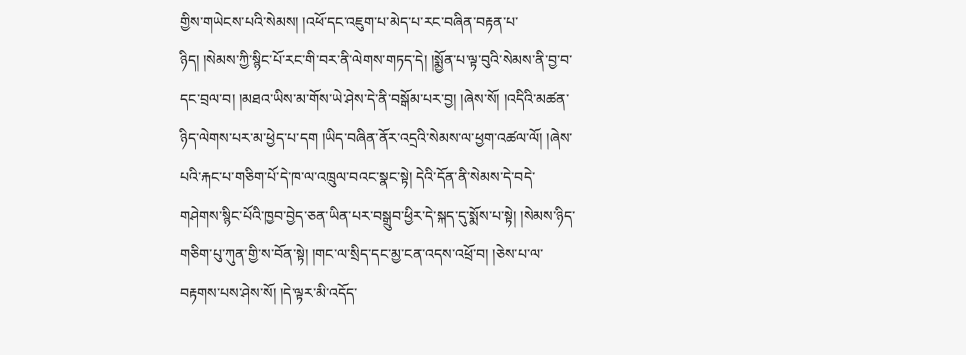གྱིས་གཡེངས་པའི་སེམས། །འཕོ་དང་འཇུག་པ་མེད་པ་རང་བཞིན་བརྟན་པ་ཉིད། །སེམས་ཀྱི་སྙིང་པོ་རང་གི་བར་ནི་ལེགས་གཏད་དེ། །སྨྱོན་པ་ལྟ་བུའི་སེམས་ནི་བྱ་བ་དང་བྲལ་བ། །མཐའ་ཡིས་མ་གོས་ཡེ་ཤེས་དེ་ནི་བསྒོམ་པར་བྱ། །ཞེས་སོ། །འདིའི་མཚན་ཉིད་ལེགས་པར་མ་ཕྱེད་པ་དག །ཡིད་བཞིན་ནོར་འདྲའི་སེམས་ལ་ཕྱག་འཚལ་ལོ། །ཞེས་པའི་རྐང་པ་གཅིག་པོ་དེ་ཁ་ལ་འཁྲུལ་བའང་སྣང་སྟེ། དེའི་དོན་ནི་སེམས་དེ་བདེ་གཤེགས་སྙིང་པོའི་ཁྱབ་བྱེད་ཅན་ཡིན་པར་བསྒྲུབ་ཕྱིར་དེ་སྐད་དུ་སྨོས་པ་སྟེ། །སེམས་ཉིད་གཅིག་པུ་ཀུན་གྱི་ས་བོན་སྟེ། །གང་ལ་སྲིད་དང་མྱ་ངན་འདས་འཕྲོ་བ། །ཅེས་པ་ལ་བརྟགས་པས་ཤེས་སོ། །དེ་ལྟར་མི་འདོད་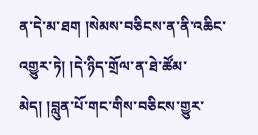ན་དེ་མ་ཐག །སེམས་བཅིངས་ན་ནི་འཆིང་འགྱུར་ཏེ། །དེ་ཉིད་གྲོལ་ན་ཐེ་ཚོམ་མེད། །བླུན་པོ་གང་གིས་བཅིངས་གྱུར་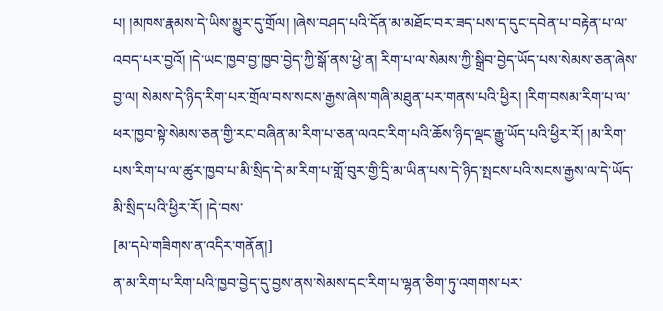པ། །མཁས་རྣམས་དེ་ཡིས་མྱུར་དུ་གྲོལ། །ཞེས་བཤད་པའི་དོན་མ་མཐོང་བར་ཟད་པས་ད་དུང་དབེན་པ་བརྟེན་པ་ལ་འབད་པར་བྱའོ། །དེ་ཡང་ཁྱབ་བྱ་ཁྱབ་བྱེད་ཀྱི་སྒོ་ནས་ཕྱེ་ན། རིག་པ་ལ་སེམས་ཀྱི་སྒྲིབ་བྱེད་ཡོད་པས་སེམས་ཅན་ཞེས་བྱ་ལ། སེམས་དེ་ཉིད་རིག་པར་གྲོལ་བས་སངས་རྒྱས་ཞེས་གཞི་མཐུན་པར་གནས་པའི་ཕྱིར། །རིག་བསམ་རིག་པ་ལ་ཕར་ཁྱབ་སྟེ་སེམས་ཅན་གྱི་རང་བཞིན་མ་རིག་པ་ཅན་ལའང་རིག་པའི་ཆོས་ཉིད་ལྡང་རྒྱུ་ཡོད་པའི་ཕྱིར་རོ། །མ་རིག་པས་རིག་པ་ལ་ཚུར་ཁྱབ་པ་མི་སྲིད་དེ་མ་རིག་པ་གློ་བུར་གྱི་དྲི་མ་ཡིན་པས་དེ་ཉིད་སྤངས་པའི་སངས་རྒྱས་ལ་དེ་ཡོད་མི་སྲིད་པའི་ཕྱིར་རོ། །དེ་བས་
[མ་དཔེ་གཟིགས་ན་འདིར་གནོན།]
ན་མ་རིག་པ་རིག་པའི་ཁྱབ་བྱེད་དུ་བྱས་ནས་སེམས་དང་རིག་པ་ལྷན་ཅིག་ཏུ་འགགས་པར་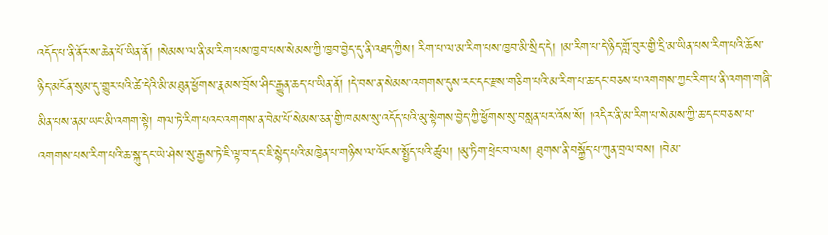འདོད་པ་ནི་ནོར་ས་ཆེན་པོ་ཡིན་ནོ། །སེམས་ལ་ནི་མ་རིག་པས་ཁྱབ་པས་སེམས་ཀྱི་ཁྱབ་བྱེད་དུ་ནི་འཐད་ཀྱིས། རིག་པ་ལ་མ་རིག་པས་ཁྱབ་མི་སྲིད་དེ། །མ་རིག་པ་དེ་ཉིད་གློ་བུར་གྱི་དྲི་མ་ཡིན་པས་རིག་པའི་ཆོས་ཉིད་མངོན་སུམ་དུ་གྱུར་པའི་ཚེ་དེའི་མི་མཐུན་ཕྱོགས་རྣམས་བྲོས་ཤིང་རྒྱུན་ཆད་པ་ཡིན་ནོ། །དེ་བས་ན་སེམས་འགགས་དུས་རང་དང་རྫས་གཅིག་པའི་མ་རིག་པ་ཆ་དང་བཅས་པ་འགགས་ཀྱང་རིག་པ་ནི་འགག་གཞི་མིན་པས་ནམ་ཡང་མི་འགག་སྟེ། གལ་ཏེ་རིག་པའང་འགགས་ན་བེམ་པོ་སེམས་ཅན་གྱི་ཁམས་སུ་འདོད་པའི་མུ་སྟེགས་བྱེད་ཀྱི་ཕྱོགས་སུ་བསླན་པར་འོས་སོ། །འདིར་ནི་མ་རིག་པ་སེམས་ཀྱི་ཆ་དང་བཅས་པ་འགགས་པས་རིག་པའི་ཆ་སྐུ་དང་ཡེ་ཤེས་སུ་རྒྱས་ཏེ་ཇི་ལྟ་བ་དང་ཇི་སྙེད་པའི་མཁྱེན་པ་གཉིས་ལ་ལོངས་སྤྱོད་པའི་ཚུལ། །མུ་ཏིག་ཕྲེང་བ་ལས། ཐུགས་ནི་བསྐྱོད་པ་ཀུན་བྲལ་བས། །བེམ་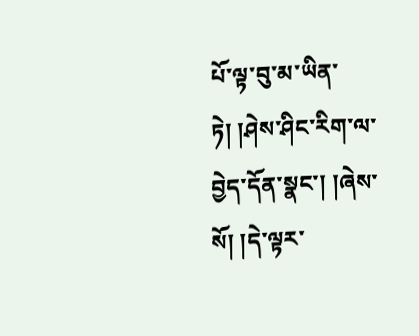པོ་ལྟ་བུ་མ་ཡིན་ཏེ། །ཤེས་ཤིང་རིག་ལ་བྱེད་དོན་སྣང་། །ཞེས་སོ། །དེ་ལྟར་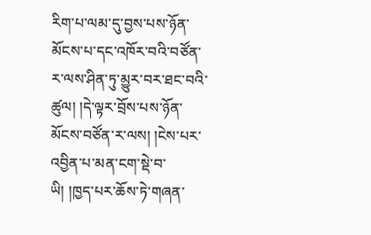རིག་པ་ལམ་དུ་བྱས་པས་ཉོན་མོངས་པ་དང་འཁོར་བའི་བཙོན་ར་ལས་ཤིན་ཏུ་མྱུར་བར་ཐང་བའི་ཚུལ། །དེ་ལྟར་བྲོས་པས་ཉོན་མོངས་བཙོན་ར་ལས། །ངེས་པར་འབྱིན་པ་མན་ངག་སྡེ་བ་ཡི། །ཁྱད་པར་ཆོས་ཏེ་གཞན་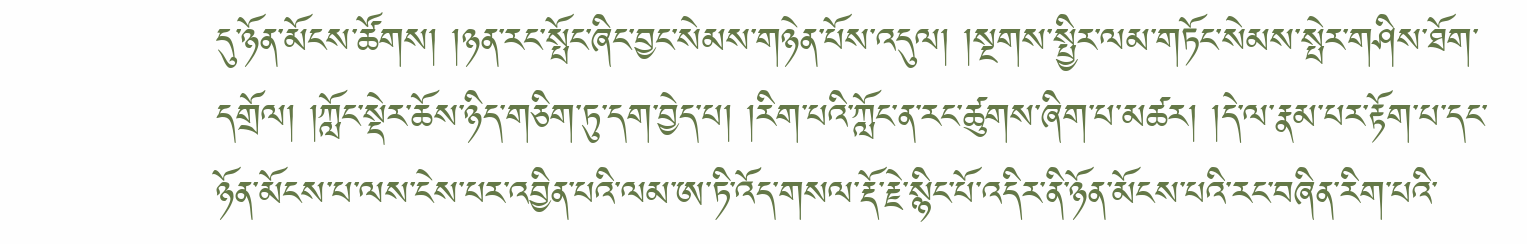དུ་ཉོན་མོངས་ཚོགས། །ཉན་རང་སྤོང་ཞིང་བྱང་སེམས་གཉེན་པོས་འདུལ། །སྔགས་སྤྱིར་ལམ་གཏོང་སེམས་སྤེར་གཤིས་ཐོག་དགྲོལ། །ཀློང་སྡེར་ཆོས་ཉིད་གཅིག་ཏུ་དག་བྱེད་པ། །རིག་པའི་ཀློང་ན་རང་ཚུགས་ཞིག་པ་མཚར། །དེ་ལ་རྣམ་པར་རྟོག་པ་དང་ཉོན་མོངས་པ་ལས་ངེས་པར་འབྱིན་པའི་ལམ་ཨ་ཏི་འོད་གསལ་རྡོ་རྗེ་སྙིང་པོ་འདིར་ནི་ཉོན་མོངས་པའི་རང་བཞིན་རིག་པའི་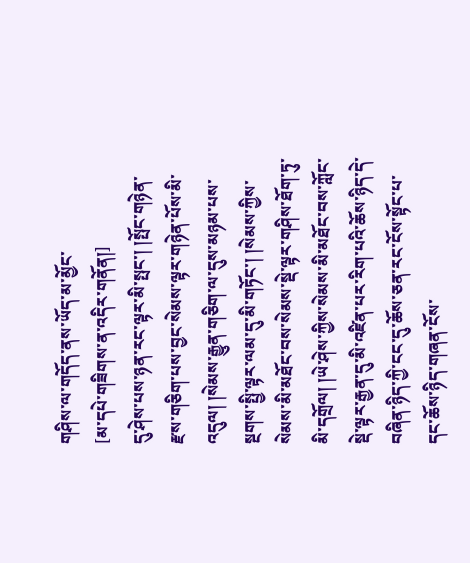གཤིས་ལ་གདོད་ནས་ཡོད་མ་མྱོང་
[མ་དཔེ་གཟིགས་ན་འདིར་གནོན།]
དུ་ཤེས་པས་ཉན་རང་ལྟར་མི་སྤང་། །སྤོང་གཉེན་རྫས་གཅིག་པས་བྱང་སེམས་ལྟར་གཉེན་པོས་མི་འདུལ། །སེམས་རྒྱུན་གཅིག་ལ་དུས་མཉམ་པས་སྔགས་སྤྱི་ལྟར་ལམ་དུ་མི་གཏོང་། །སེམས་ཀྱིས་སེམས་མི་མཐོང་བས་སེམས་སྡེ་ལྟར་གཤིས་ཐོག་ཏུ་མི་དགྲོལ། །ཡེ་ཤེས་ཀྱིས་སེམས་མི་མཐོང་བས་ཀློང་སྡེ་ལྟར་རྒྱན་དུ་མི་འཛིན་པར་རིག་པའི་ཆོས་ཉིད་དེ་བཞིན་ཉིད་ཀྱི་ངང་དུ་ཆོས་ཅན་རང་ངོས་སྟོང་པ་དང་ཆོས་ཉིད་གཞན་ངོས་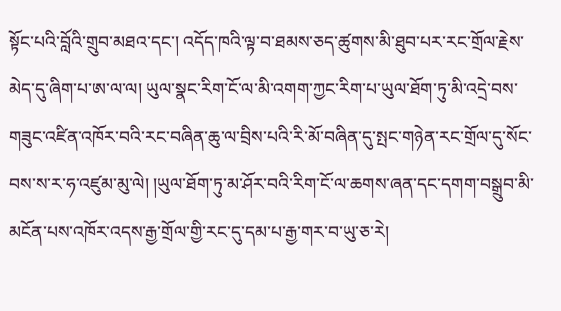སྟོང་པའི་བློའི་གྲུབ་མཐའ་དང་། འདོད་ཁའི་ལྟ་བ་ཐམས་ཅད་ཚུགས་མི་ཐུབ་པར་རང་གྲོལ་རྗེས་མེད་དུ་ཞིག་པ་ཨ་ལ་ལ། ཡུལ་སྣང་རིག་ངོ་ལ་མི་འགག་ཀྱང་རིག་པ་ཡུལ་ཐོག་ཏུ་མི་འདྲེ་བས་གཟུང་འཛིན་འཁོར་བའི་རང་བཞིན་ཆུ་ལ་བྲིས་པའི་རི་མོ་བཞིན་དུ་སྤང་གཉེན་རང་གྲོལ་དུ་སོང་བས་ས་ར་ཧ་འཛུམ་མུ་ལེ། །ཡུལ་ཐོག་ཏུ་མ་ཤོར་བའི་རིག་ངོ་ལ་ཆགས་ཞན་དང་དགག་བསྒྲུབ་མི་མངོན་པས་འཁོར་འདས་རྒྱ་གྲོལ་གྱི་རང་དུ་དམ་པ་རྒྱ་གར་བ་ཡུ་ཅ་རེ།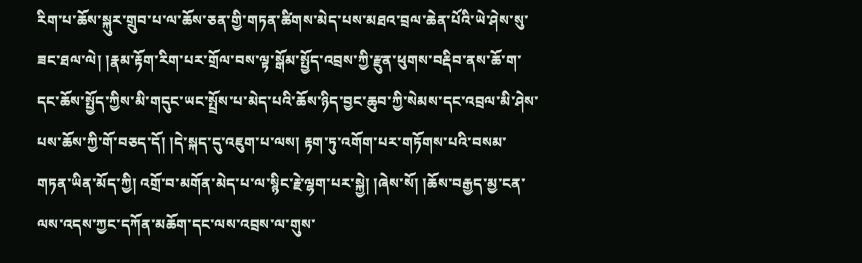རིག་པ་ཆོས་སྐུར་གྲུབ་པ་ལ་ཆོས་ཅན་གྱི་གཏན་ཚིགས་མེད་པས་མཐའ་བྲལ་ཆེན་པོའི་ཡེ་ཤེས་སུ་ཟང་ཐལ་ལེ། །རྣམ་རྟོག་རིག་པར་གྲོལ་བས་ལྟ་སྒོམ་སྤྱོད་འབྲས་ཀྱི་རྫུན་ཕུགས་བརྡིབ་ནས་ཆོ་ག་དང་ཆོས་སྤྱོད་ཀྱིས་མི་གདུང་ཡང་སྤྲོས་པ་མེད་པའི་ཆོས་ཉིད་བྱང་ཆུབ་ཀྱི་སེམས་དང་འབྲལ་མི་ཤེས་པས་ཆོས་ཀྱི་གོ་བཅད་དོ། །དེ་སྐད་དུ་འཇུག་པ་ལས། རྟག་ཏུ་འགོག་པར་གཏོགས་པའི་བསམ་གཏན་ཡིན་མོད་ཀྱི། འགྲོ་བ་མགོན་མེད་པ་ལ་སྙིང་རྗེ་ལྷག་པར་སྐྱེ། །ཞེས་སོ། །ཆོས་བརྒྱད་མྱ་ངན་ལས་འདས་ཀྱང་དཀོན་མཆོག་དང་ལས་འབྲས་ལ་གུས་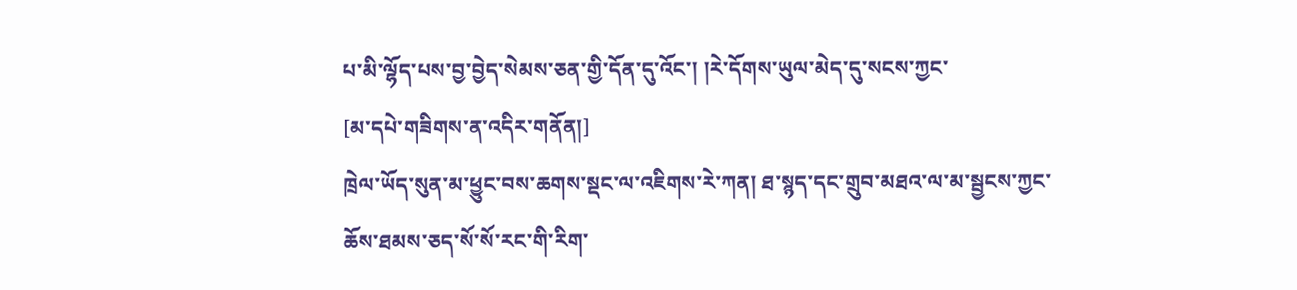པ་མི་ལྷོད་པས་བྱ་བྱེད་སེམས་ཅན་གྱི་དོན་དུ་འོང་། །རེ་དོགས་ཡུལ་མེད་དུ་སངས་ཀྱང་
[མ་དཔེ་གཟིགས་ན་འདིར་གནོན།]
ཁྲེལ་ཡོད་སུན་མ་ཕྱུང་བས་ཆགས་སྡང་ལ་འཇིགས་རེ་ཀན། ཐ་སྙད་དང་གྲུབ་མཐའ་ལ་མ་སྦྱངས་ཀྱང་ཆོས་ཐམས་ཅད་སོ་སོ་རང་གི་རིག་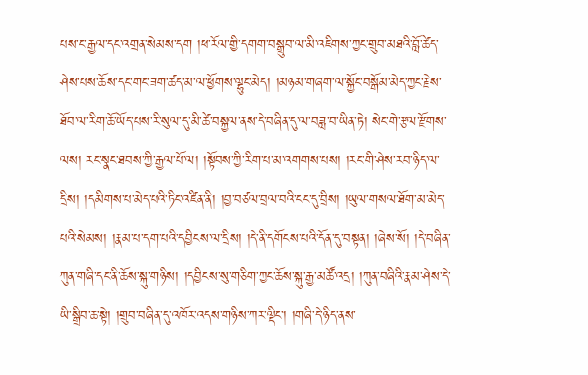པས་ང་རྒྱལ་དང་འགྲན་སེམས་དག །ཕ་རོལ་གྱི་དགག་བསྒྲུབ་ལ་མི་འཇིགས་ཀྱང་གྲུབ་མཐའི་བློ་ཚེད་ཤེས་པས་ཆོས་དང་གང་ཟག་ཚད་མ་ལ་ཕྱོགས་ལྷུང་མེད། །མཉམ་གཞག་ལ་སྐྱོང་བསྒོམ་མེད་ཀྱང་རྗེས་ཐོབ་ལ་རིག་ཆོ་ཡོད་པས་རི་སུལ་དུ་མི་ཚེ་བསྐྱལ་ནས་དེ་བཞིན་དུ་ལ་བཟླ་བ་ཡིན་ཏེ། སེང་གེ་རྩལ་རྫོགས་ལས། རང་སྣང་ཐབས་ཀྱི་རྒྱལ་པོ་ལ། །སྟོབས་ཀྱི་རིག་པ་མ་འགགས་པས། །རང་གི་ཤེས་རབ་ཉིད་ལ་དྲིས། །དམིགས་པ་མེད་པའི་ཏིང་འཛིན་ནི། །བྱ་བཙལ་བྲལ་བའི་ངང་དུ་བྲིས། །ཡུལ་གསལ་ཐོག་མ་མེད་པའི་སེམས། །རྣམ་པ་དག་པའི་དབྱིངས་ལ་དྲིས། །དེ་ནི་དགོངས་པའི་དོན་དུ་བསྟན། །ཞེས་སོ། །དེ་བཞིན་ཀུན་གཞི་དང་ནི་ཆོས་སྐུ་གཉིས། །དབྱིངས་སུ་གཅིག་ཀྱང་ཆོས་སྐུ་རྒྱ་མཚོ་འདྲ། །ཀུན་བཞིའི་རྣམ་ཤེས་དེ་ཡི་སྒྲིབ་ཆ་སྟེ། །གྲུབ་བཞིན་དུ་འཁོར་འདས་གཉིས་ཀར་ལྡིང་། །གཞི་དེ་ཉིད་ནས་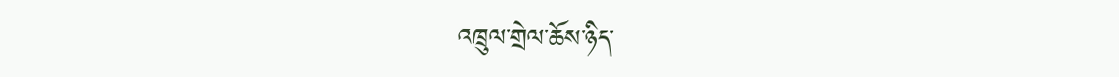འཁྲུལ་གྲེལ་ཆོས་ཉིད་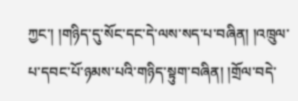ཀྱང་། །གཉིད་དུ་སོང་དང་དེ་ལས་སད་པ་བཞིན། །འཁྲུལ་པ་དབང་པོ་ཉམས་པའི་གཉིད་སྟུག་བཞིན། །གྲོལ་བདེ་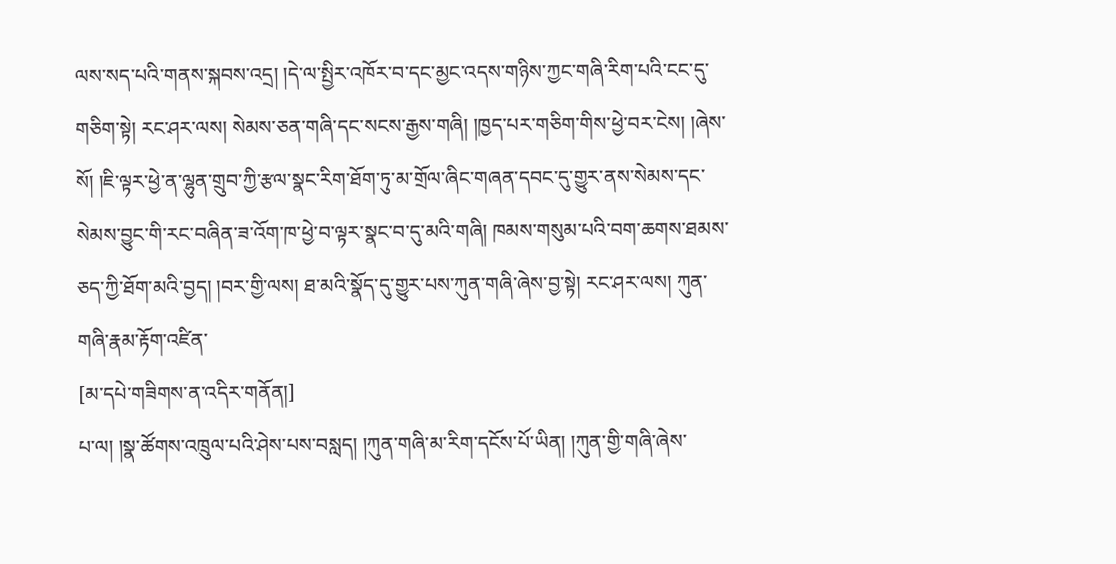ལས་སད་པའི་གནས་སྐབས་འདྲ། །དེ་ལ་སྤྱིར་འཁོར་བ་དང་མྱང་འདས་གཉིས་ཀྱང་གཞི་རིག་པའི་ངང་དུ་གཅིག་སྟེ། རང་ཤར་ལས། སེམས་ཅན་གཞི་དང་སངས་རྒྱས་གཞི། །ཁྱད་པར་གཅིག་གིས་ཕྱེ་བར་ངེས། །ཞེས་སོ། །ཇི་ལྟར་ཕྱེ་ན་ལྷུན་གྲུབ་ཀྱི་རྩལ་སྣང་རིག་ཐོག་ཏུ་མ་གྲོལ་ཞིང་གཞན་དབང་དུ་གྱུར་ནས་སེམས་དང་སེམས་བྱུང་གི་རང་བཞིན་ཟ་འོག་ཁ་ཕྱེ་བ་ལྟར་སྣང་བ་དུ་མའི་གཞི། ཁམས་གསུམ་པའི་བག་ཆགས་ཐམས་ཅད་ཀྱི་ཐོག་མའི་བྱད། །བར་གྱི་ལས། ཐ་མའི་སྣོད་དུ་གྱུར་པས་ཀུན་གཞི་ཞེས་བྱ་སྟེ། རང་ཤར་ལས། ཀུན་གཞི་རྣམ་རྟོག་འཛིན་
[མ་དཔེ་གཟིགས་ན་འདིར་གནོན།]
པ་ལ། །སྣ་ཚོགས་འཁྲུལ་པའི་ཤེས་པས་བསླད། །ཀུན་གཞི་མ་རིག་དངོས་པོ་ཡིན། །ཀུན་གྱི་གཞི་ཞེས་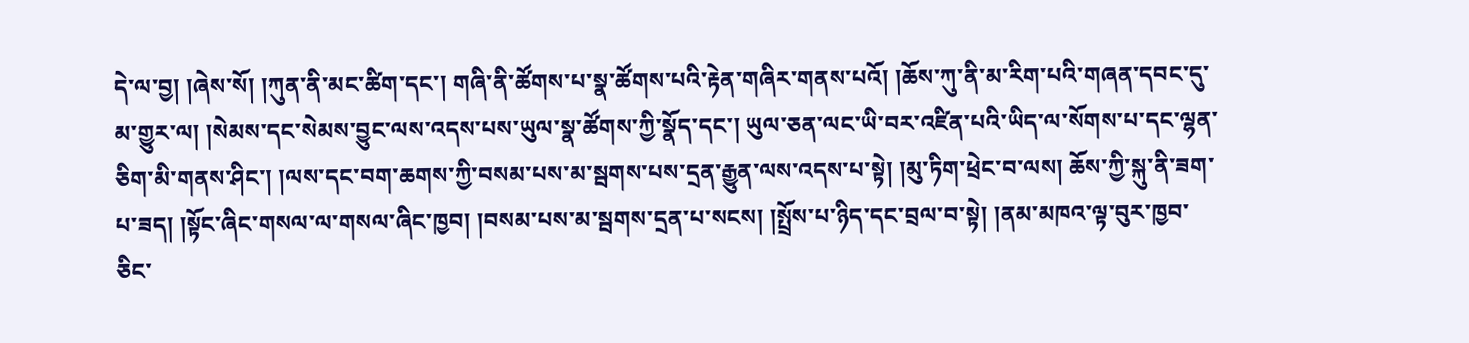དེ་ལ་བྱ། །ཞེས་སོ། །ཀུན་ནི་མང་ཚིག་དང་། གཞི་ནི་ཚོགས་པ་སྣ་ཚོགས་པའི་རྟེན་གཞིར་གནས་པའོ། །ཆོས་ཀུ་ནི་མ་རིག་པའི་གཞན་དབང་དུ་མ་གྱུར་ལ། །སེམས་དང་སེམས་བྱུང་ལས་འདས་པས་ཡུལ་སྣ་ཚོགས་ཀྱི་སྣོད་དང་། ཡུལ་ཅན་ལང་ཡི་བར་འཛིན་པའི་ཡིད་ལ་སོགས་པ་དང་ལྷན་ཅིག་མི་གནས་ཤིང་། །ལས་དང་བག་ཆགས་ཀྱི་བསམ་པས་མ་སྦགས་པས་དྲན་རྒྱུན་ལས་འདས་པ་སྟེ། །མུ་ཏིག་ཕྲེང་བ་ལས། ཆོས་ཀྱི་སྐུ་ནི་ཟག་པ་ཟད། །སྟོང་ཞིང་གསལ་ལ་གསལ་ཞིང་ཁྱབ། །བསམ་པས་མ་སྦགས་དྲན་པ་སངས། །སྤྲོས་པ་ཉིད་དང་བྲལ་བ་སྟེ། །ནམ་མཁའ་ལྟ་བུར་ཁྱབ་ཅིང་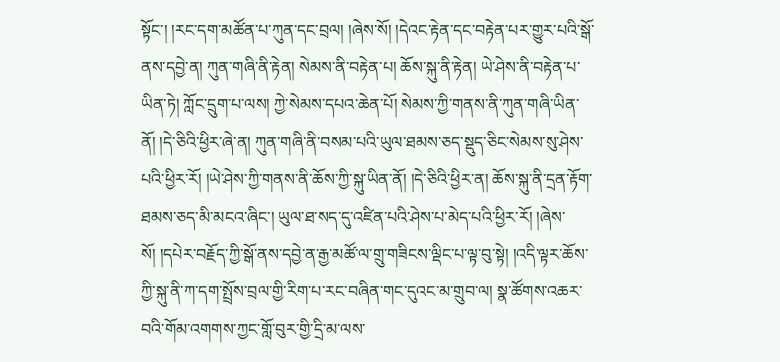སྟོང་། །རང་དག་མཚོན་པ་ཀུན་དང་བྲལ། །ཞེས་སོ། །དེའང་རྟེན་དང་བརྟེན་པར་གྱུར་པའི་སྒོ་ནས་དབྱེ་ན། ཀུན་གཞི་ནི་རྟེན། སེམས་ནི་བརྟེན་པ། ཆོས་སྐུ་ནི་རྟེན། ཡེ་ཤེས་ནི་བརྟེན་པ་ཡིན་ཏེ། ཀློང་དྲུག་པ་ལས། ཀྱེ་སེམས་དཔའ་ཆེན་པོ། སེམས་ཀྱི་གནས་ནི་ཀུན་གཞི་ཡིན་ནོ། །དེ་ཅིའི་ཕྱིར་ཞེ་ན། ཀུན་གཞི་ནི་བསམ་པའི་ཡུལ་ཐམས་ཅད་སྡུད་ཅིང་སེམས་སུ་ཤེས་པའི་ཕྱིར་རོ། །ཡེ་ཤེས་ཀྱི་གནས་ནི་ཆོས་ཀྱི་སྐུ་ཡིན་ནོ། །དེ་ཅིའི་ཕྱིར་ན། ཆོས་སྐུ་ནི་དྲན་རྟོག་ཐམས་ཅད་མི་མངའ་ཞིང་། ཡུལ་ཐ་སད་དུ་འཛིན་པའི་ཤེས་པ་མེད་པའི་ཕྱིར་རོ། །ཞེས་སོ། །དཔེར་བརྗོད་ཀྱི་སྒོ་ནས་དབྱེ་ན་རྒྱ་མཚོ་ལ་གྲུ་གཟིངས་ལྡིང་པ་ལྟ་བུ་སྟེ། །འདི་ལྟར་ཆོས་ཀྱི་སྐུ་ནི་ཀ་དག་སྤྲོས་བྲལ་གྱི་རིག་པ་རང་བཞིན་གང་དུའང་མ་གྲུབ་ལ། སྣ་ཚོགས་འཆར་བའི་གོམ་འགགས་ཀྱང་གློ་བུར་གྱི་དྲི་མ་ལས་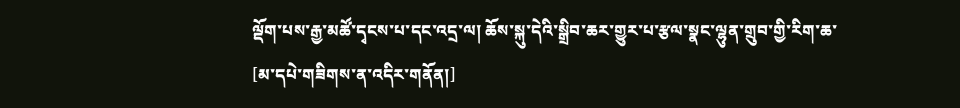ལྡོག་པས་རྒྱ་མཚོ་དྭངས་པ་དང་འདྲ་ལ། ཆོས་སྐུ་དེའི་སྒྲིབ་ཆར་གྱུར་པ་རྩལ་སྣང་ལྷུན་གྲུབ་གྱི་རིག་ཆ་
[མ་དཔེ་གཟིགས་ན་འདིར་གནོན།]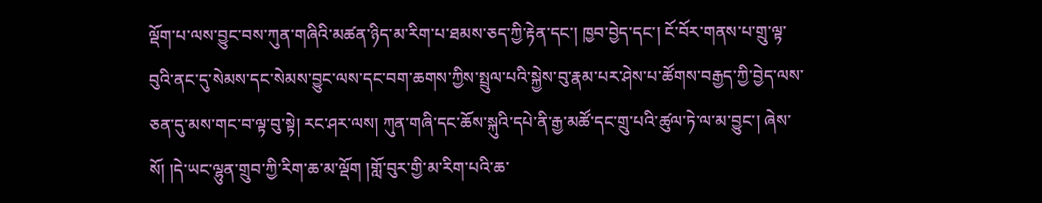ལྡོག་པ་ལས་བྱུང་བས་ཀུན་གཞིའི་མཚན་ཉིད་མ་རིག་པ་ཐམས་ཅད་ཀྱི་རྟེན་དང་། ཁྱབ་བྱེད་དང་། ངོ་བོར་གནས་པ་གྲུ་ལྟ་བུའི་ནང་དུ་སེམས་དང་སེམས་བྱུང་ལས་དང་བག་ཆགས་ཀྱིས་སྤྲུལ་པའི་སྐྱེས་བུ་རྣམ་པར་ཤེས་པ་ཚོགས་བརྒྱད་ཀྱི་བྱེད་ལས་ཅན་དུ་མས་གང་བ་ལྟ་བུ་སྟེ། རང་ཤར་ལས། ཀུན་གཞི་དང་ཆོས་སྐུའི་དཔེ་ནི་རྒྱ་མཚོ་དང་གྲུ་པའི་ཚུལ་ཏེ་ལ་མ་བྱུང་། ཞེས་སོ། །དེ་ཡང་ལྷུན་གྲུབ་ཀྱི་རིག་ཆ་མ་ལྡོག །གློ་བུར་གྱི་མ་རིག་པའི་ཆ་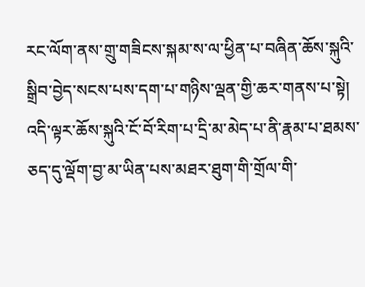རང་ལོག་ནས་གྲུ་གཟིངས་སྐམ་ས་ལ་ཕྱིན་པ་བཞིན་ཆོས་སྐུའི་སྒྲིབ་བྱེད་སངས་པས་དག་པ་གཉིས་ལྡན་གྱི་ཆར་གནས་པ་སྟེ། འདི་ལྟར་ཆོས་སྐུའི་ངོ་བོ་རིག་པ་དྲི་མ་མེད་པ་ནི་རྣམ་པ་ཐམས་ཅད་དུ་ལྡོག་བྱ་མ་ཡིན་པས་མཐར་ཐུག་གི་གྲོལ་གི་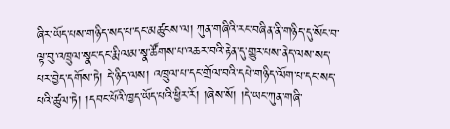ཞིར་ཡོད་པས་གཉིད་སད་པ་དང་མཚུངས་ལ། ཀུན་གཞིའི་རང་བཞིན་ནི་གཉིད་དུ་སོང་བ་ལྟ་བུ་འཁྲུལ་སྣང་དང་རྨི་ལམ་སྣ་ཚོགས་པ་འཆར་བའི་རྟེན་དུ་གྱུར་པས་ནེད་ལས་སད་པར་བྱེད་དགོས་ཏེ། དེ་ཉིད་ལས། འཁྲུལ་པ་དང་གྲོལ་བའི་དཔེ་གཉིད་ལོག་པ་དང་སད་པའི་ཚུལ་ཏེ། །དབང་པོའི་ཁྱད་ཡོད་པའི་ཕྱིར་རོ། །ཞེས་སོ། །དེ་ཡང་ཀུན་གཞི་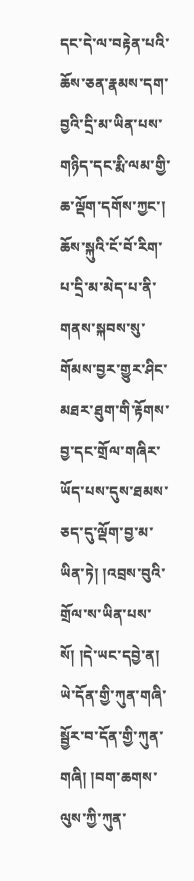དང་དེ་ལ་བརྟེན་པའི་ཆོས་ཅན་རྣམས་དག་བྱའི་དྲི་མ་ཡིན་པས་གཉིད་དང་རྨི་ལམ་གྱི་ཆ་ལྡོག་དགོས་ཀྱང་། ཆོས་སྐུའི་ངོ་བོ་རིག་པ་དྲི་མ་མེད་པ་ནི་གནས་སྐབས་སུ་གོམས་བྱར་གྱུར་ཤིང་མཐར་ཐུག་གི་རྟོགས་བྱ་དང་གྲོལ་གཞིར་ཡོད་པས་དུས་ཐམས་ཅད་དུ་ལྡོག་བྱ་མ་ཡིན་ཏེ། །འབྲས་བུའི་གྲོལ་ས་ཡིན་པས་སོ། །དེ་ཡང་དབྱེ་ན། ཡེ་དོན་གྱི་ཀུན་གཞི་སྦྱོར་བ་དོན་གྱི་ཀུན་གཞི། །བག་ཆགས་ལུས་ཀྱི་ཀུན་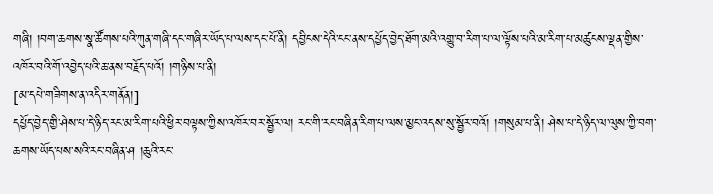གཞི། །བག་ཆགས་སྣ་ཚོགས་པའི་ཀུན་གཞི་དང་གཞིར་ཡོད་པ་ལས་དང་པོ་ནི། དབྱིངས་དེའི་ངང་ནས་དཔྱོད་བྱེད་ཐོག་མའི་འགྱུ་བ་རིག་པ་ལ་ལྟོས་པའི་མ་རིག་པ་མཚུངས་ལྡན་གྱིས་འཁོར་བའི་གོ་འབྱེད་པའི་ཆ་ནས་བརྗོད་པའོ། །གཉིས་པ་ནི།
[མ་དཔེ་གཟིགས་ན་འདིར་གནོན།]
དཔྱོད་བྱེད་གྱི་ཤེས་པ་དེ་ཉིད་རང་མ་རིག་པའི་ཕྱིར་བལྟས་ཀྱིས་འཁོར་བར་སྦྱོར་ལ། རང་གི་རང་བཞིན་རིག་པ་ལས་མྱང་འདས་སུ་སྦྱོར་བའོ། །གསུམ་པ་ནི། ཤེས་པ་དེ་ཉིད་ལ་ལུས་ཀྱི་བག་ཆགས་ཡོད་པས་སའི་རང་བཞིན་ཤ །ཆུའི་རང་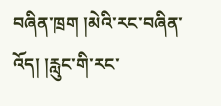བཞིན་ཁྲག །མེའི་རང་བཞིན་འོད། །རླུང་གི་རང་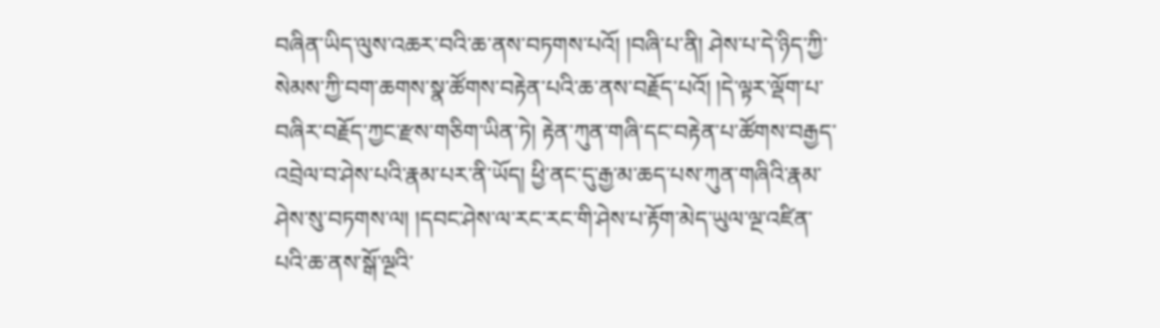བཞིན་ཡིད་ལུས་འཆར་བའི་ཆ་ནས་བཏགས་པའོ། །བཞི་པ་ནི། ཤེས་པ་དེ་ཉིད་ཀྱི་སེམས་ཀྱི་བག་ཆགས་སྣ་ཚོགས་བརྟེན་པའི་ཆ་ནས་བརྗོད་པའོ། །དེ་ལྟར་ལྡོག་པ་བཞིར་བརྗོད་ཀྱང་རྫས་གཅིག་ཡིན་ཏེ། རྟེན་ཀུན་གཞི་དང་བརྟེན་པ་ཚོགས་བརྒྱད་འབྲེལ་བ་ཤེས་པའི་རྣམ་པར་ནི་ཡོད། ཕྱི་ནང་དུ་རྒྱ་མ་ཆད་པས་ཀུན་གཞིའི་རྣམ་ཤེས་སུ་བཏགས་ལ། །དབང་ཤེས་ལ་རང་རང་གི་ཤེས་པ་རྟོག་མེད་ཡུལ་ལྔ་འཛིན་པའི་ཆ་ནས་སྒོ་ལྔའི་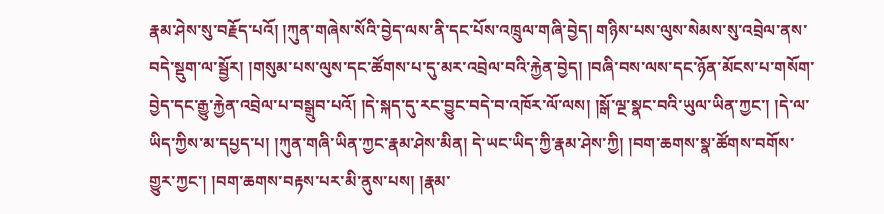རྣམ་ཤེས་སུ་བརྗོད་པའོ། །ཀུན་གཞེས་སོའི་བྱེད་ལས་ནི་དང་པོས་འཁྲུལ་གཞི་བྱེད། གཉིས་པས་ལུས་སེམས་སུ་འབྲེལ་ནས་བདེ་སྡུག་ལ་སྦྱོར། །གསུམ་པས་ལུས་དང་ཚོགས་པ་དུ་མར་འབྲེལ་བའི་རྐྱེན་བྱེད། །བཞི་བས་ལས་དང་ཉོན་མོངས་པ་གསོག་བྱེད་དང་རྒྱུ་རྐྱེན་འབྲེལ་པ་བསྒྲུབ་པའོ། །དེ་སྐད་དུ་རང་བྱུང་བདེ་བ་འཁོར་ལོ་ལས། །སྒོ་ལྔ་སྣང་བའི་ཡུལ་ཡིན་ཀྱང་། །དེ་ལ་ཡིད་ཀྱིས་མ་དཔྱད་པ། །ཀུན་གཞི་ཡིན་ཀྱང་རྣམ་ཤེས་མིན། དེ་ཡང་ཡིད་ཀྱི་རྣམ་ཤེས་ཀྱི། །བག་ཆགས་སྣ་ཚོགས་བགོས་གྱུར་ཀྱང་། །བག་ཆགས་བརྟས་པར་མི་ནུས་པས། །རྣམ་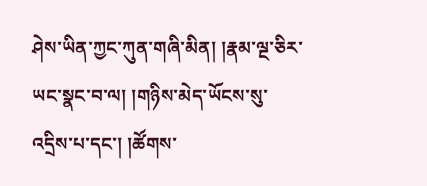ཤེས་ཡིན་ཀྱང་ཀུན་གཞི་མིན། །རྣམ་ལྔ་ཅིར་ཡང་སྣང་བ་ལ། །གཉིས་མེད་ཡོངས་སུ་འདྲིས་པ་དང་། །ཚོགས་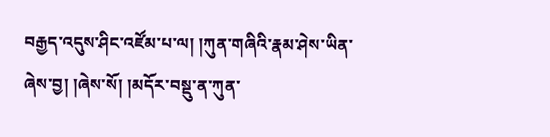བརྒྱད་འདུས་ཤིང་འཛོམ་པ་ལ། །ཀུན་གཞིའི་རྣམ་ཤེས་ཡིན་ཞེས་བྱ། །ཞེས་སོ། །མདོར་བསྡུ་ན་ཀུན་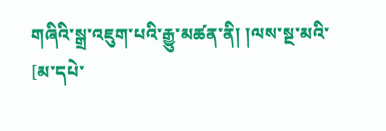གཞིའི་སྒྲ་འཇུག་པའི་རྒྱུ་མཚན་ནི། །ལས་སྔ་མའི་
[མ་དཔེ་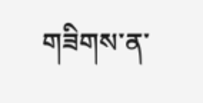གཟིགས་ན་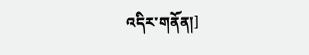འདིར་གནོན།]